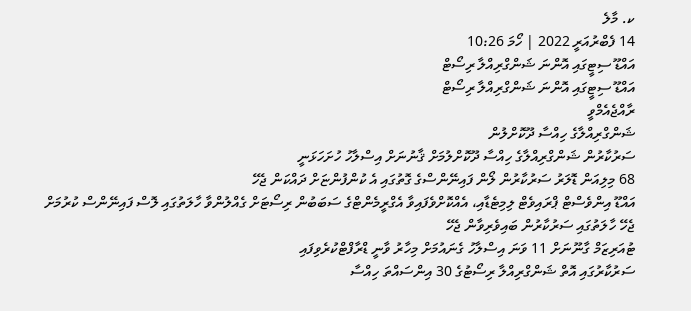ކ. މާލެ
14 ފެބްރުއަރީ 2022 | ހޯމަ 10:26
އައްޑޫ ސިޓީގައި އޮންނަ ޝަންގްރިއްލާ ރިސޯޓް
އައްޑޫ ސިޓީގައި އޮންނަ ޝަންގްރިއްލާ ރިސޯޓް
ރާއްޖެއެމްވީ
ޝަންގްރިއްލާގެ ހިއްސާ ދޫކޮށްލުން
ސަރުކާރުން ޝަންގްރިއްލާގެ ހިއްސާ ދޫކޮށްލުމަށް ޤާނުނަށް އިސްލާހު ހުށަހަޅަނީ
68 މިލިއަން ޑޮލަރު ސަރުކާރުން ލޯން ފައިނޭންސްގެ ގޮތުގައި އެ ކުންފުންޏަށް ދައްކަން ޖެހޭ
އައްޑޫ އިންވެސްޓް ޕްރައިވެޓް ލިމިޓެޑާއި، އެއްކޮށްވެފައިވާ އެގްރީމެންޓްގެ ސަބަބުން ރިސޯޓަށް ގެއްލުންވާ ހާލަތުގައި ލޮސް ފައިނޭންސް ކުރުމަށް ޖެހޭ ހާލަތުގައި ސަރުކާރުން ބައިވެރިވާން ޖެހޭ
ޓުއަރިޒަމް ގާނޫނަށް 11 ވަނަ އިސްލާހު ގެނައުމަށް މިހާރު ވާނީ ޑްރާފްޓްކުރެވިފައި
ސަރުކާރުގައި އޮތް ޝަންގްރިއްލާ ރިސޯޓުގެ 30 އިންސައްތަ ހިއްސާ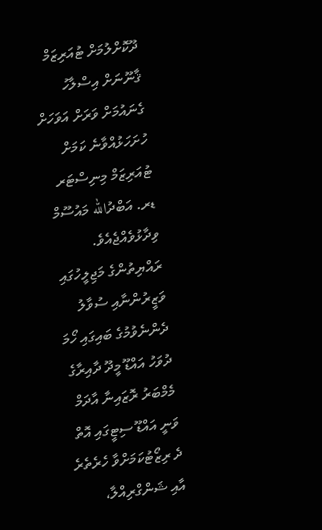ދޫކޮށްލުމަށް ޓުއަރިޒަމް ޤާނޫނަށް އިސްލާހު ގެނައުމަށް ވަރަށް އަވަހަށް ހުށަހަޅުއްވާނެ ކަމަށް ޓުއަރިޒަމް މިނިސްޓަރ ޑރ. އަބްދުالله މައުސޫމް ވިދާޅުވެއްޖެއެވެ.
ރައްޔިތުންގެ މަޖިލީހުގައި ވަޒީރުންނާއި ސުވާލު ދެންނެވުމުގެ ބައިގައި ހޯމަ ދުވަހު އައްޑޫ މީދޫ ދާއިރާގެ މެމްބަރު ރޮޒައިނާ އާދަމް ވަނީ އައްޑޫ ސިޓީގައި އޮތް ދެ ރިޒޯޓުކަމަށްވާ ހެރެތެރެ އާއި ޝަންގްރިއްލާ،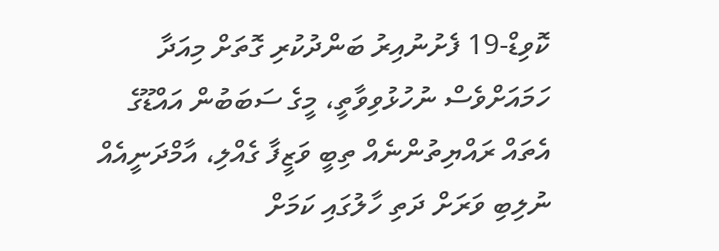ކޮވިޑް-19 ފެށުނުއިރު ބަންދުކުރި ގޮތަށް މިއަދާ ހަމައަށްވެސް ނުހުޅުވިވާތީ، މީގެ ސަބަބުން އައްޑޫގެ އެތައް ރައްޔިތުންނެއް ތިބީ ވަޒީފާ ގެއްލި، އާމްދަނީއެއް ނުލިބި ވަރަށް ދަތި ހާލުގައި ކަމަށް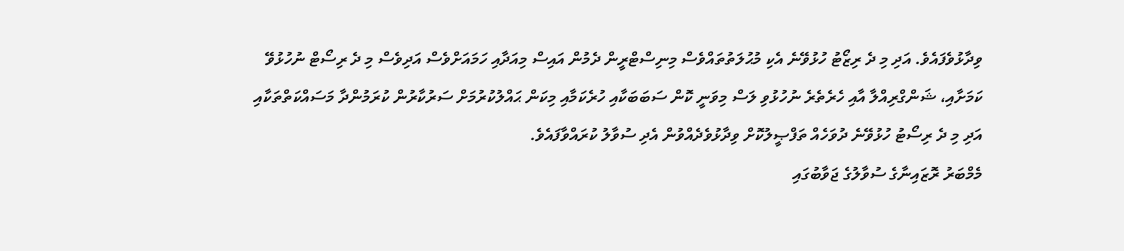ވިދާޅުވެފައެވެ. އަދި މި ދެ ރިޒޯޓު ހުޅުވޭނެ އެކި މުޙުލަތުތައްވެސް މިނިސްޓްރީން ދެމުން އައިސް މިއަދާއި ހަމައަށްވެސް އަދިވެސް މި ދެ ރިސޯޓް ނުހުޅުވޭ ކަމަށާއި، ޝަންގްރިއްލާ އާއި ހެރެތެރެ ނުހުޅުވި ލަސް މިވަނީ ކޮން ސަބަބަކާއި ހުރެކަމާއި މިކަން ޙައްލުކުރުމަށް ސަރުކާރުން ކުރަމުންދާ މަސައްކަތްތަކާއި އަދި މި ދެ ރިސޯޓު ހުޅުވޭނެ ދުވަހެއް ތަފްޞީލުކޮށް ވިދާޅުވެދެއްވުން އެދި ސުވާލު ކުރައްވާފައެވެ.
މެމްބަރު ރޮޒައިނާގެ ސުވާލުގެ ޖަވާބުގައި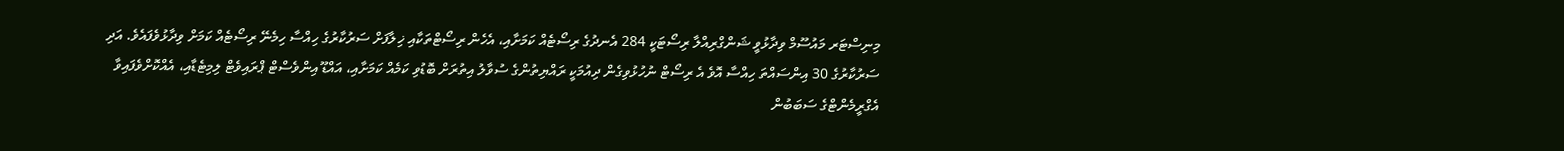މިނިސްޓަރ މައުސޫމް ވިދާޅުވީ ޝަންގްރިއްލާ ރިސޯޓަކީ 284 އެނދުގެ ރިސޯޓެއް ކަމަށާއި، އެހެން ރިސޯޓްތަކާއި ޚިލާފަށް ސަރުކާރުގެ ހިއްސާ ހިމެނޭ ރިސޯޓެއް ކަމަށް ވިދާޅުވެފައެވެ. އަދި ސަރުކާރުގެ 30 އިންސައްތަ ހިއްސާ އޮވެ އެ ރިސޯޓް ނުހުޅުވިގެން ދިއުމަކީ ރައްޔިތުންގެ ސުވާލު އިތުރަށް ބޮޑުވި ކަމެއް ކަމަށާއި، އައްޑޫ އިންވެސްޓް ޕްރައިވެޓް ލިމިޓެޑާއި، އެއްކޮށްވެފައިވާ އެގްރީމެންޓްގެ ސަބަބުން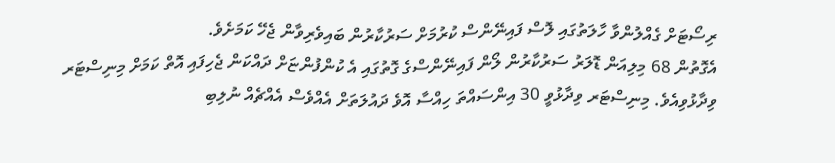ރިސޯޓަށް ގެއްލުންވާ ހާލަތުގައި ލޮސް ފައިނޭންސް ކުރުމަށް ސަރުކާރުން ބައިވެރިވާން ޖެހޭ ކަމަށެވެ.
އެގޮތުން 68 މިލިއަން ޑޮލަރު ސަރުކާރުން ލޯން ފައިނޭންސްގެ ގޮތުގައި އެ ކުންފުންޏަށް ދައްކަން ޖެހިފައި އޮތް ކަމަށް މިނިސްޓަރ ވިދާޅުވިއެވެ. މިނިސްޓަރ ވިދާޅުވީ 30 އިންސައްތަ ހިއްސާ އޮވެ ދައުލަތަށް އެއްވެސް އެއްޗެއް ނުލިބި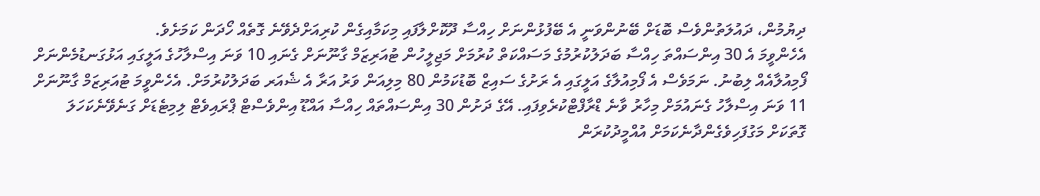ދިޔުމުން، ދައުލަތުންވެސް ބޮޑަށް ބޭނުންވަނީ އެ ބޭފުޅުންނަށް ހިއްސާ ދޫކޮށްލާފައި މިކަމާއިގެން ކުރިއަށްދެވޭނެ ގޮތެއް ހޯދަން ކަމަށެވެ.
އެހެންވީމަ އެ 30 އިންސައްތަ ހިއްސާ ބަދަލުކުރުމުގެ މަސައްކަތް ކުރުމަށް މަޖިލީހުން ޓުއަރިޒަމް ގާނޫނަށް ގެނައި 10 ވަނަ އިސްލާހުގެ އަލީގައި އަޅުގަނޑުމެންނަށް ފޯމިއުލާއެއް ލިބުނު. ނަމަވެސް އެ ފޯމިއުލާގެ އަލީގައި އެ ރަށުގެ ސައިޒް ބޮޑުކަމުން 80 މިލިއަން ވަރު އަރާ އެ ޝެއަރ ބަދަލުކުރުމަށް. އެހެންވީމަ ޓުއަރިޒަމް ގާނޫނަށް 11 ވަނަ އިސްލާހު ގެނައުމަށް މިހާރު ވާނެ ޑްރާފްޓްކުރެވިފައި. އޭގެ ދަށުން 30 އިންސައްތައް ހިއްސާ އައްޑޫ އިންވެސްޓް ޕްރައިވެޓް ލިމިޓެޑަށް ގަނެވޭނެކަހަލަ ގޮތަކަށް މަގުފަހިވެގެންދާނެކަމަށް އުއްމީދުކުރަން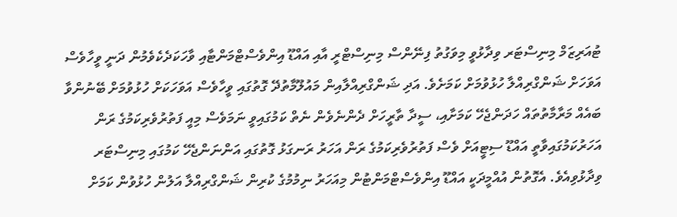ޓުއަރިޒަމް މިނިސްޓަރ ވިދާޅުވީ މިވަގުތު ފިނޭންސް މިނިސްޓްރީ އާއި އައްޑޫ އިންވެސްޓްމަންޓާއި ވާހަކަދެކެވެމުން ދަނީ ވީހާވެސް އަވަހަށް ޝަންގްރިއްލާ ހުޅުވުމަށް ކަމަށެވެ. އަދި ޝަންގްރިއްލާއިން މައުލޫމާތުދޭ ގޮތުގައި ވީހާވެސް އަވަހަކަށް ހުޅުވުމަށް ބޭނުންވާ ބައެއް މަރާމާތުތައް ހަދަންޖެހޭ ކަމަށާއި، ސީދާ ތާރީހަށް ދެންނެވެން ނެތް ކަމުގައިވީ ނަމަވެސް މިއީ ފަތުރުވެރިކަމުގެ ރަން އަހަރުކަމުގައިވާތީ އައްޑޫ ސިޓީއަށް ވެސް ފަތުރުވެރިކަމުގެ ރަން އަހަރު ރަނގަޅު ގޮތުގައި އަންނަންޖެހޭ ކަމުގައި މިނިސްޓަރ ވިދާޅުވިއެވެ. އެގޮތުން އުއްމީދަކީ އައްޑޫ އިންވެސްޓްމަންޓުން މިއަހަރު ނިމުމުގެ ކުރިން ޝަންގްރިއްލާ އަލުން ހުޅުވުން ކަމަށް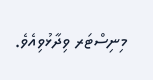މިނިސްޓަރ ވިދާޅުވިއެވެ.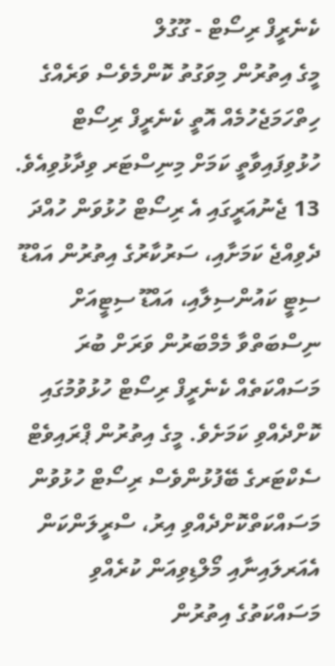ކެނެރީފް ރިސޯޓް - ގޫގުލް
މީގެ އިތުރުން މިވަގުތު ކޮންމެވެސް ވަރެއްގެ ހިތްހަމަޖެހުމެއް އޮތީ ކެނެރީފް ރިސޯޓް ހުޅުވިފައިވާތީ ކަމަށް މިނިސްޓަރ ވިދާޅުވިއެވެ. 13 ޖެނުއަރީގައި އެ ރިސޯޓް ހުޅުވަން ހުއްދަ ދެވިއްޖެ ކަމަށާއި، ސަރުކާރުގެ އިތުރުން އައްޑޫ ސިޓީ ކައުންސިލާއި، އައްޑޫ ސިޓީއަށް ނިސްބަތްވާ މެމްބަރުން ވަރަށް ބުރަ މަސައްކަތެއް ކެނެރީފް ރިސޯޓް ހުޅުވުމުގައި ކޮށްދެއްވި ކަމަށެވެ. މީގެ އިތުރުން ޕްރައިވެޓް ސެކްޓަރގެ ބޭފުޅުންވެސް ރިސޯޓް ހުޅުވުން މަސައްކަތްކޮށްދެއްވި އިރު، ސްރީލަންކަން އެއަރލައިނާއި މޯލްޑިވިއަން ކުރެއްވި މަސައްކަތުގެ އިތުރުން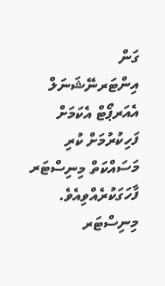ގަން އިންޓަރނޭޝަނަލް އެއަރޕޯޓް އެކަމަށް ފަހިކުރުމަށް ކުރި މަސައްކަތް މިނިސްޓަރ ފާހަގަކުރެއްވިއެވެ.
މިނިސްޓަރ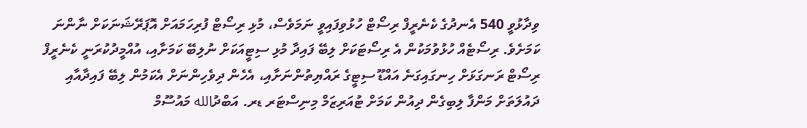ވިދާޅުވީ 540 އެނދުގެ ކެނެރީފް ރިސޯޓް ހުޅުވިފައިވީ ނަމަވެސް، މުޅި ރިސޯޓް ފުރިހަމައަށް އޮޕަރޭޝަނަކަށް ނާންނަ ކަމަށެވެ. ރިސޯޓެއް ހުޅުވުމަކުން އެ ރިސޯޓަކަށް ލިބޭ ފައިދާ މުޅި ސިޓީއަކަށް ނުލިބޭ ކަމަށާއި، އުއްމީދުކުރަނީ ކެނެރީފް ރިސޯޓް ރަނގަޅަށް ހިނގައިގަނެ އައްޑޫ ސިޓީގެ ރައްޔިތުންނަށާއި، އެހެން ދިވެހިންނަށް އެކަމުން ލިބޭ ފައިދާއާއި ދައުލަތަށް މަންފާ ލިބިގެން ދިއުން ކަމަށް ޓުއަރިޒަމް މިނިސްޓަރ ޑރ. އަބްދުالله މައުސޫމް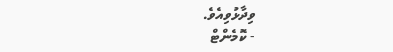ވިދާޅުވިއެވެ.
- ކޮމެންޓް